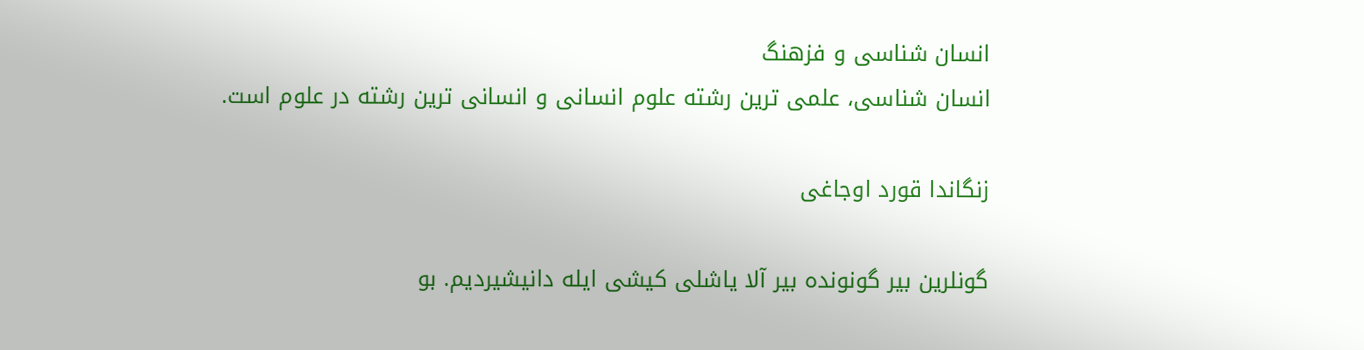انسان شناسی و فزهنگ
انسان شناسی، علمی ترین رشته علوم انسانی و انسانی ترین رشته در علوم است.

زنگاندا قورد اوجاغی

گونلرین بیر گونونده بیر آلا یاشلی کیشی ایله دانیشیردیم. بو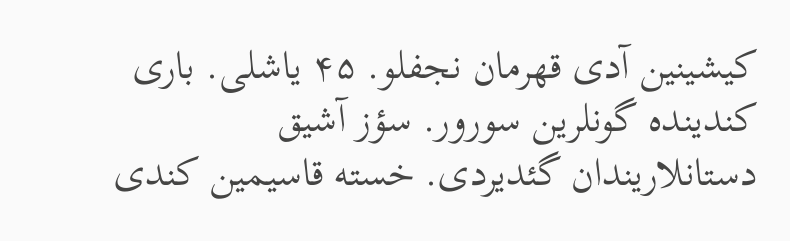کیشینین آدی قهرمان نجفلو. ۴۵ یاشلی. باری کندینده گونلرین سورور. سؤز آشیق دستانلاریندان گئدیردی. خسته قاسیمین کندی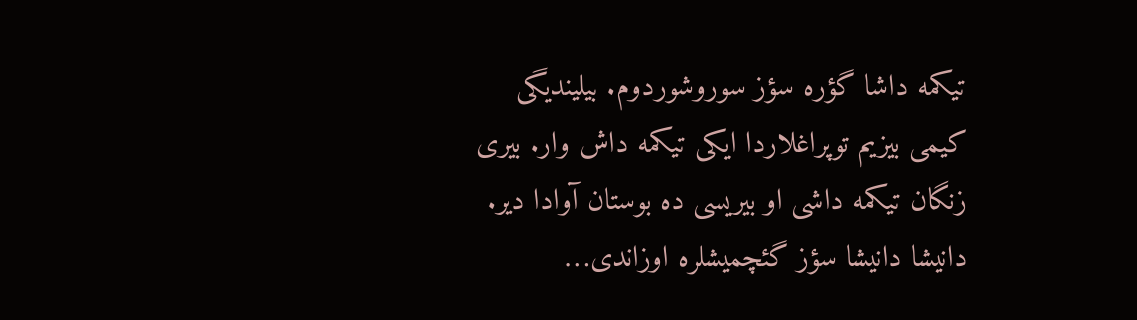تیکمه داشا گؤره سؤز سوروشوردوم. بیلیندیگی کیمی بیزیم توپراغلاردا ایکی تیکمه داش وار. بیری زنگان تیکمه داشی او بیریسی ده بوستان آوادا دیر. دانیشا دانیشا سؤز گئچمیشلره اوزاندی…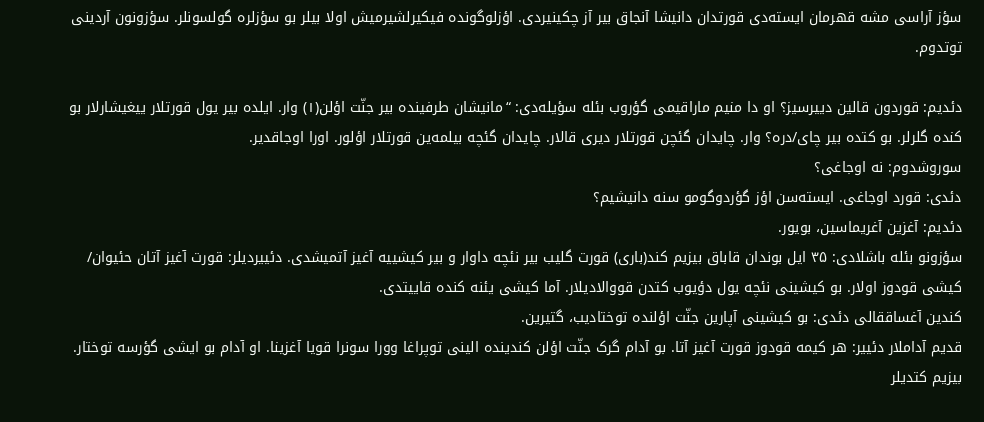سؤز آراسی مشه قهرمان ایسته‌دی قورتدان دانیشا آنجاق بیر آز چکینیردی. اؤزلوگونده فیکیرلشیرمیش اولا بیلر بو سؤزلره گولسونلر. سؤزونون آردینی توتدوم.

دئدیم: قوردون قالین دییرسیز؟ او دا منیم ماراقیمی گؤروب بئله سؤیله‌دی: “مانیشان طرفینده بیر جنّت اؤلن(۱) وار. ایلده بیر یول قورتلار ییغیشارلار بو کنده گلرلر. بو کتده بیر چای/دره؟ وار. چایدان گئچن قورتلار دیری قالار. چایدان گئچه بیلمه‌ین قورتلار اؤلور. اورا اوجاقدیر.
سوروشدوم: نه اوجاغی؟
دئدی: قورد اوجاغی. ایسته‌سن اؤز گؤردوگومو سنه دانیشیم؟
دئدیم: آغزین آغریماسین، بویور.
سؤزونو بئله باشلادی: ۳۵ ایل بوندان قاباق بیزیم کند(باری) قورت گلیب بیر نئچه داوار و بیر کیشییه آغیز آتمیشدی. دئییردیلر: قورت آغیز آتان حئیوان/ کیشی قودوز اولار. بو کیشینی نئچه یول دؤیوب کتدن قووالادیلار. آما کیشی یئنه کنده قاییتدی.
کندین آغساققالی دئدی: بو کیشینی آپارین جنّت اؤلنده توختادیب، گتیرین.
قدیم آداملار دئییر: هر کیمه قودوز قورت آغیز آتا. بو آدام گرک جنّت اؤلن کندینده الینی توپراغا وورا سونرا قویا آغزینا. او آدام بو ایشی گؤرسه توختار. بیزیم کتدیلر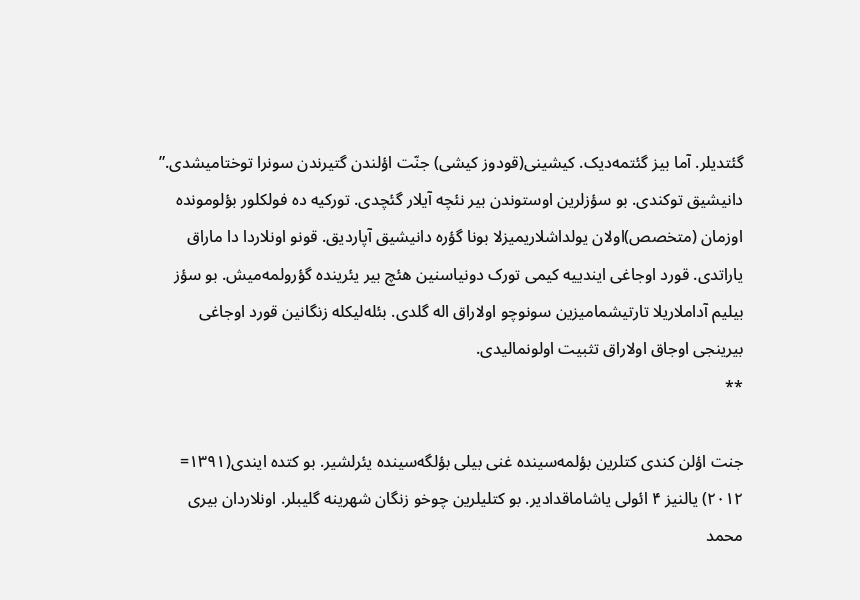گئتدیلر. آما بیز گئتمه‌دیک. کیشینی(قودوز کیشی) جنّت اؤلندن گتیرندن سونرا توختامیشدی.”
دانیشیق توکندی. بو سؤزلرین اوستوندن بیر نئچه آیلار گئچدی. تورکیه ده فولکلور بؤلومونده اوزمان (متخصص)اولان یولداشلاریمیزلا بونا گؤره دانیشیق آپاردیق. قونو اونلاردا دا ماراق یاراتدی. قورد اوجاغی ایندییه کیمی تورک دونیاسنین هئچ بیر یئرینده گؤرولمه‌میش. بو سؤز بیلیم آداملاریلا تارتیشمامیزین سونوچو اولاراق اله گلدی. بئله‌لیکله زنگانین قورد اوجاغی بیرینجی اوجاق اولاراق تثبیت اولونمالیدی.
**

جنت اؤلن کندی کتلرین بؤلمه‌سینده غنی بیلی بؤلگه‌سینده یئرلشیر. بو کتده ایندی(۱۳۹۱= ۲۰۱۲) یالنیز ۴ ائولی یاشاماقدادیر. بو کتلیلرین چوخو زنگان شهرینه گلیبلر. اونلاردان بیری محمد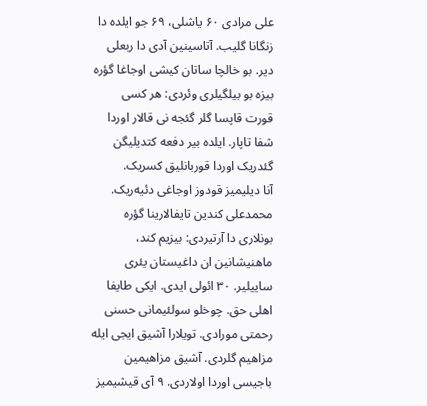علی مرادی ۶۰ یاشلی، ۶۹ جو ایلده دا زنگانا گلیب. آتاسینین آدی دا ربعلی‌ دیر. بو خالچا ساتان کیشی اوجاغا گؤره بیزه بو بیلگیلری وئردی: هر کسی قورت قاپسا گلر گئجه نی قالار اوردا شفا تاپار. ایلده بیر دفعه کتدیلیگن گئدریک اوردا قوربانلیق کسریک.
آنا دیلیمیز قودوز اوجاغی دئیه‌ریک.
محمدعلی کندین تایفالارینا گؤره بونلاری دا آرتیردی: بیزیم کند، ماهنیشانین ان داغیستان یئری ساییلیر. ۳۰ ائولی ایدی. ایکی طایفا اهلی حق. چوخلو سولئیمانی حسنی رحمتی مورادی. تویلارا آشیق ایجی ایله مزاهیم گلردی. آشیق مزاهیمین باجیسی اوردا اولاردی. ۹ آی قیشیمیز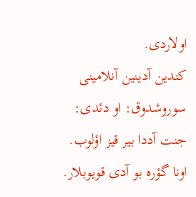اولاردی.
کندین آدینین آنلامینی سوروشدوق: او دئدی: جنت آددا بیر قیز اؤلوب. اونا گؤره بو آدی قویوبلار.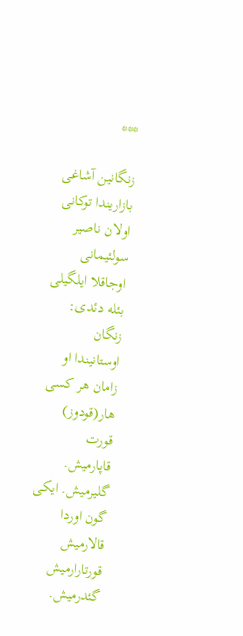***

زنگانین آشاغی بازاریندا توکانی اولان ناصیر سولئیمانی اوجاقلا ایلگیلی بئله دئدی: زنگان اوستانیندا او زامان هر کسی هار(قودوز) قورت قاپارمیش. گلیرمیش. ایکی گون اوردا قالارمیش قورتارارمیش گئدرمیش.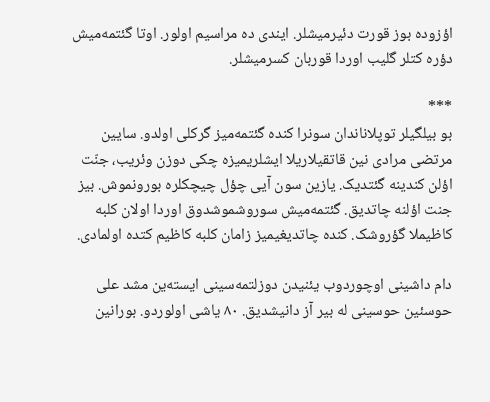اؤزوده بوز قورت دئیرمیشلر. ایندی ده مراسیم اولور. اوتا گئتمه‌میش دؤره کتلر گلیب اوردا قوربان کسرمیشلر.

***
بو بیلگیلر توپلاناندان سونرا کنده گئتمه‌میز گرکلی اولدو. سایین مرتضی مرادی نین قاتقیلاریلا ایشلریمیزه چکی دوزن وئریب، جنّت اؤلن کندینه گئتدیک. یازین سون آیی چؤل چیچکلره بورونموش. بیز جنت اؤلنه چاتدیق. گئتمه‌میش سوروشموشدوق اوردا اولان کلبه کاظیملا گؤروشک. کنده چاتدیغیمیز زامان کلبه کاظیم کتده اولمادی.

دام داشینی اوچوردوب یئنیدن دوزلتمه‌سینی ایسته‌ین مشد علی حوسئین حوسینی له بیر آز دانیشدیق. ۸۰ یاشی اولوردو. بورانین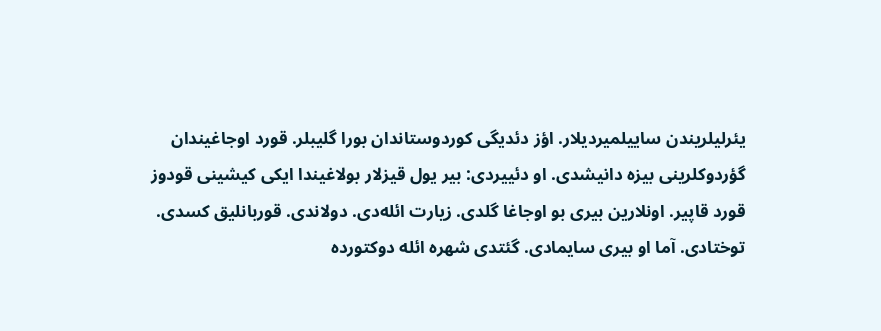یئرلیلریندن ساییلمیردیلار. اؤز دئدیگی کوردوستاندان بورا گلیبلر. قورد اوجاغیندان گؤردوکلرینی بیزه دانیشدی. او دئییردی: بیر یول قیزلار بولاغیندا ایکی کیشینی قودوز قورد قاپیر. اونلارین بیری بو اوجاغا گلدی. زیارت ائله‌دی. دولاندی. قوربانلیق کسدی. توختادی. آما او بیری سایمادی. گئتدی شهره ائله دوکتورده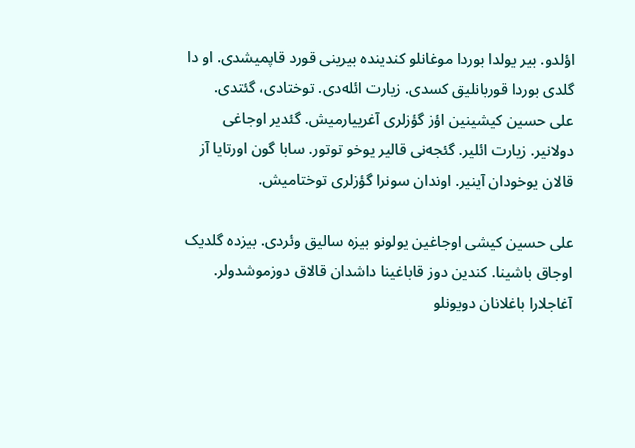اؤلدو. بیر یولدا بوردا موغانلو کندینده بیرینی قورد قاپمیشدی. او دا گلدی بوردا قوربانلیق کسدی. زیارت ائله‌دی. توختادی، گئتدی.
علی حسین کیشینین اؤز گؤزلری آغرییارمیش. گئدیر اوجاغی دولانیر. زیارت ائلیر. گئجه‌نی قالیر یوخو توتور. سابا گون اورتایا آز قالان یوخودان آینیر. اوندان سونرا گؤزلری توختامیش.

علی حسین کیشی اوجاغین یولونو بیزه سالیق وئردی. بیزده گلدیک اوجاق باشینا. کندین دوز قاباغینا داشدان قالاق دوزموشدولر. آغاجلارا باغلانان دویونلو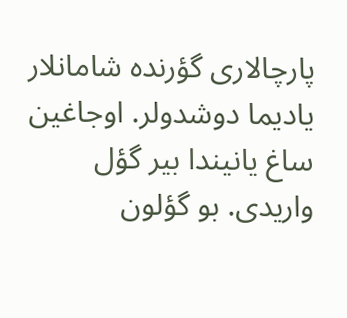پارچالاری گؤرنده شامانلار یادیما دوشدولر. اوجاغین ساغ یانیندا بیر گؤل واریدی. بو گؤلون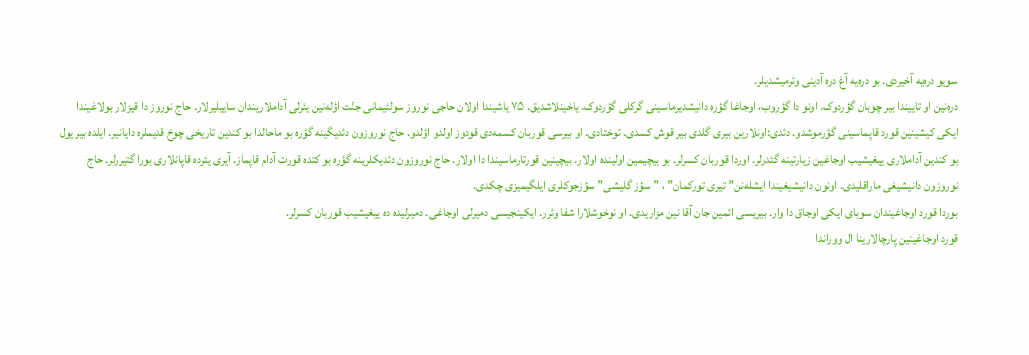سویو دره‌یه آخیردی. بو دره‌یه آغ دره آدینی وئرمیشدیلر.
دره‌نین او تاییندا بیر چوبان گؤردوک. اونو دا گؤروب، اوجاغا گؤره دانیشدیرماسینی گرکلی گؤردوک. یاخینلاشدیق. ۷۵ یاشیندا اولان حاجی نوروز سولئیمانی جنّت اؤله‌نین یئرلی آداملاریندان ساییلیرلار. حاج نوروز دا قیزلار بولاغیندا ایکی کیشینین قورد قاپماسینی گؤرموشدو. دئدی:اونلارین بیری گلدی بیر قوش کسدی. توختادی. او بیرسی قوربان کسمه‌دی قودوز اولدو اؤلدو. حاج نوروزون دئدیگینه گؤره بو ماحالدا بو کندین تاریخی چوخ قدیملره دایانیر. ایلده بیر یول بو کندین آداملاری ییغیشیب اوجاغین زیارتینه گئدرلر. اوردا قوربان کسرلر. بو بیچیمین اولینده اولار. بیچینین قورتارماسیندا دا اولار. حاج نوروزون دئدیکلرینه گؤره بو کتده قورت آدام قاپماز. آیری یئرده قاپانلاری بورا گتیررلر. حاج نوروزون دانیشیغی ماراقلیدی. اونون دانیشیغیندا ایشله‌نن” تیری تورکمان” ، ” سؤز گلیشی” سؤزجوکلری ایلگیمیزی چکدی.
بوردا قورد اوجاغیندان سوبای ایکی اوجاق دا وار. بیریسی ائمین جان آقا نین مزاریدی. او نوخوشلارا شفا وئرر. ایکینجیسی دمیرلی اوجاغی. دمیرلیده ده ییغیشیب قوربان کسرلر.
قورد اوجاغینین پارچالارینا ال ووراندا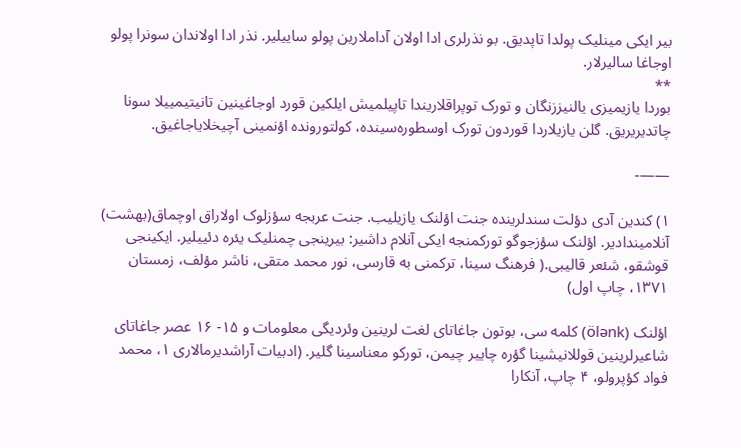بیر ایکی مینلیک پولدا تاپدیق. بو نذرلری ادا اولان آداملارین پولو ساییلیر. نذر ادا اولاندان سونرا پولو اوجاغا سالیرلار.
**
بوردا یازیمیزی یالنیززنگان و تورک توپراقلاریندا تاپیلمیش ایلکین قورد اوجاغینین تانیتیمییلا سونا چاتدیریریق. گلن یازیلاردا قوردون تورک اوسطوره‌سینده، کولتورونده اؤنمینی آچیخلایاجاغیق.

——-

۱) کندین آدی دؤلت سندلرینده جنت اؤلنک یازیلیب. جنت عربجه سؤزلوک اولاراق اوچماق(بهشت) آنلامیندادیر. اؤلنک سؤزجوگو تورکمنجه ایکی آنلام داشیر: بیرینجی چمنلیک یئره دئییلیر. ایکینجی قوشقو، شئعر قالیبی.( فرهنگ سینا، ترکمنی به قارسی، نور محمد متقی، ناشر مؤلف، زمستان ۱۳۷۱، چاپ اول)

اؤلنک (ölənk) کلمه سی، بوتون جاغاتای لغت لرینین وئردیگی معلومات و ۱۵- ۱۶ عصر جاغاتای شاعیرلرینین قوللانیشینا گؤره چاییر چیمن، تورکو معناسینا گلیر. (ادبیات آراشدیرمالاری ۱، محمد فواد کؤپرولو، ۴ چاپ، آنکارا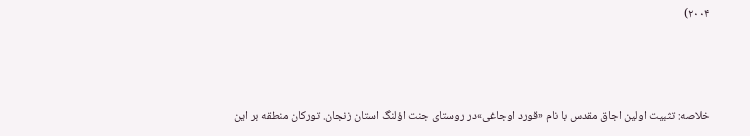۲۰۰۴)



خلاصه: تثبیت اولین اجاق مقدس با نام «قورد اوجاغی»در روستای جنت اؤلنگ استان زنجان. تورکان منطقه بر این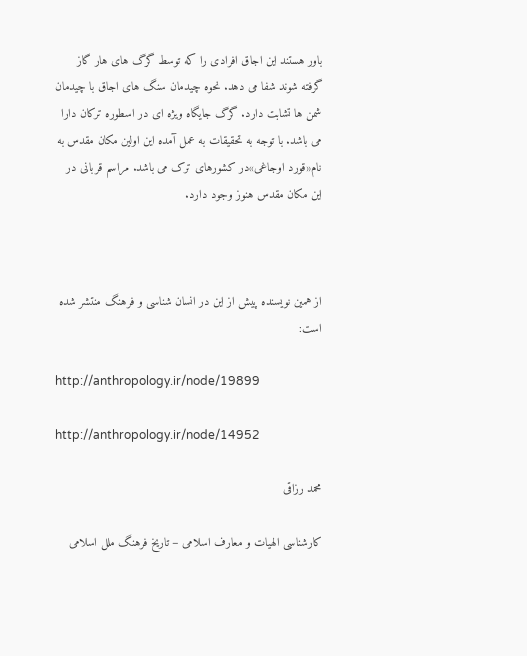باور هستند این اجاق افرادی را که توسط گرگ های هار گاز گرفته شوند شفا می دهد. نحوه چیدمان سنگ های اجاق با چیدمان شمن ها تشابت دارد. گرگ جایگاه ویژه ای در اسطوره ترکان دارا می باشد. با توجه به تحقیقات به عمل آمده این اولین مکان مقدس به نام«قورد اوجاغی»در کشورهای ترک می باشد. مراسم قربانی در این مکان مقدس هنوز وجود دارد.



از همین نویسنده پیش از این در انسان شناسی و فرهنگ منتشر شده است:

http://anthropology.ir/node/19899

http://anthropology.ir/node/14952

محمد رزاقی

کارشناسی الهیات و معارف اسلامی – تاریخ فرهنگ ملل اسلامی